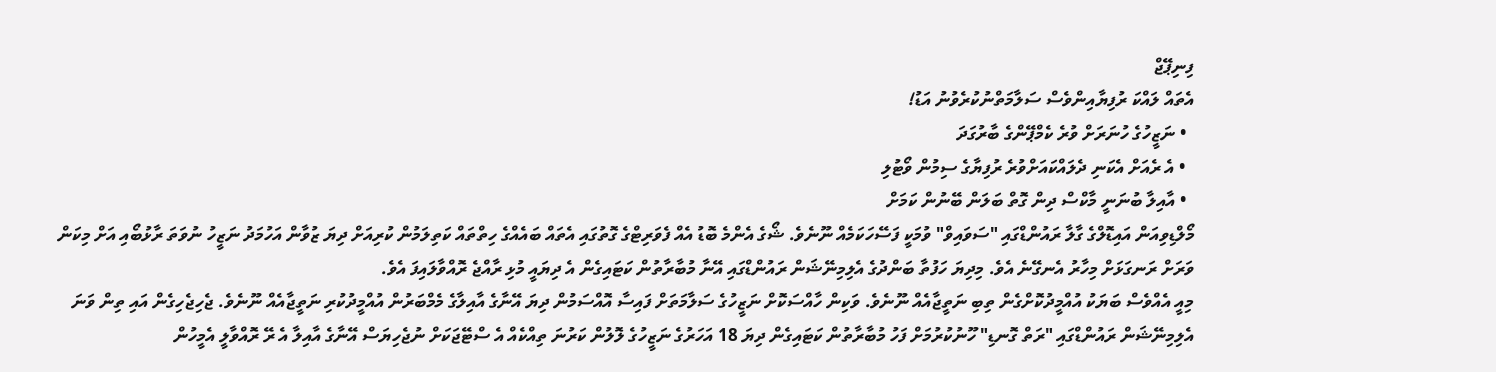ފިނިޕޭޖް
އެތައް ލައްކަ ރުފިޔާއިންވެސް ސަލާމަތްނުކުރެވުނު އަޑު!
  • ނަޒީހުގެ ހުނަރަށް ވުރެ ކެމްޕޭންގެ ބާރުގަދަ
  • އެ ރެއަށް އެކަނި ދެލައްކައަށްވުރެ ރުފިޔާގެ ސިމުން ވޯޓުލި
  • އާއިލާ ބުނަނީ މާކްސް ދިން ގޮތް ބަލަން ބޭނުން ކަމަށް
މޯލްޑިވިއަން އައިޑޮލްގެ ގާލާ ރައުންޑްގައި "ސަވައިވް" ވުމަކީ ފަސޭހަކަމެއް ނޫނެވެ. ޝޯގެ އެންމެ ބޮޑު އެއް ފެވަރިޓްގެ ގޮތުގައި އެތައް ބައެއްގެ ހިތްތައް ކަތިލަމުން ކުރިއަށް ދިޔަ ޒުވާން އަހުމަދު ނަޒީހު ނުވަތަ ރާޅުބޯއި އަށް މިކަން ވަރަށް ރަނގަޅަށް މިހާރު އެނގޭނެ އެވެ. މިދިޔަ ހަފުތާ ބަންދުގެ އެލިމިނޭޝަން ރައުންޑްގައި އޭނާ މުބާރާތުން ކަޓައިގެން އެ ދިޔައީ މުޅި ރާއްޖެ ރޮއްވާލައިފަ އެވެ.
މިއީ އެއްވެސް ބަޔަކު އުއްމީދުކޮށްގެން ތިބި ނަތީޖާއެއް ނޫނެވެ. ވަކިން ހާއްސަކޮށް ނަޒީހުގެ ސަލާމަތަށް ފައިސާ އޮއްސަމުން ދިޔަ އޭނާގެ އާއިލާގެ މެމްބަރުން އުއްމީދުކުރި ނަތީޖާއެއް ނޫނެވެ. ޖެހިޖެހިގެން އައި ތިން ވަނަ އެލިމިނޭޝަން ރައުންޑްގައި "ރަތް ގޮނޑި" ހޫނުކުރުމަށް ފަހު މުބާރާތުން ކަޓައިގެން ދިޔަ 18 އަހަރުގެ ނަޒީހުގެ ލޮލުން ކަރުނަ ތިއްކެއް އެ ސްޓޭޖަކަށް ނުޖެހިޔަސް އޭނާގެ އާއިލާ އެ ރޭ ރޮއްވާލީ އެމީހުން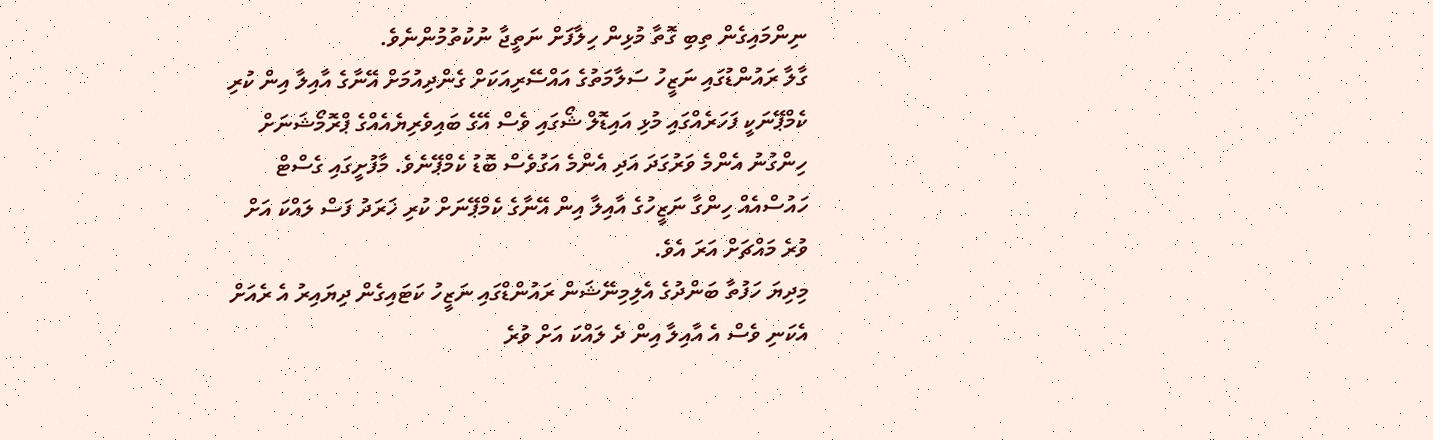ނިންމައިގެން ތިބި ގޮތާ މުޅިން ހިލާފަށް ނަތީޖާ ނުކުތުމުންނެވެ.
ގާލާ ރައުންޑުގައި ނަޒީހު ސަލާމަތުގެ އައްސޭރިއަކަށް ގެންދިއުމަށް އޭނާގެ އާއިލާ އިން ކުރި ކެމްޕޭނަކީ ފަހަރެއްގައި މުޅި އައިޑޮލް ޝޯގައި ވެސް އޭގެ ބައިވެރިޔެއެއްގެ ޕްރޮމޯޝަނަށް ހިންގުނު އެންމެ ވަރުގަދަ އަދި އެންމެ އަގުވެސް ބޮޑު ކެމްޕޭނެވެ. މާފުށީގައި ގެސްޓް ހައުސްއެއް ހިންގާ ނަޒީހުގެ އާއިލާ އިން އޭނާގެ ކެމްޕޭނަށް ކުރި ޚަރަދު ފަސް ލައްކަ އަށް ވުރެ މައްޗަށް އަރަ އެވެ.
މިދިޔަ ހަފުތާ ބަންދުގެ އެލިމިނޭޝަން ރައުންޑްގައި ނަޒީހު ކަޓައިގެން ދިޔައިރު އެ ރެއަށް އެކަނި ވެސް އެ އާއިލާ އިން ދެ ލައްކަ އަށް ވުރެ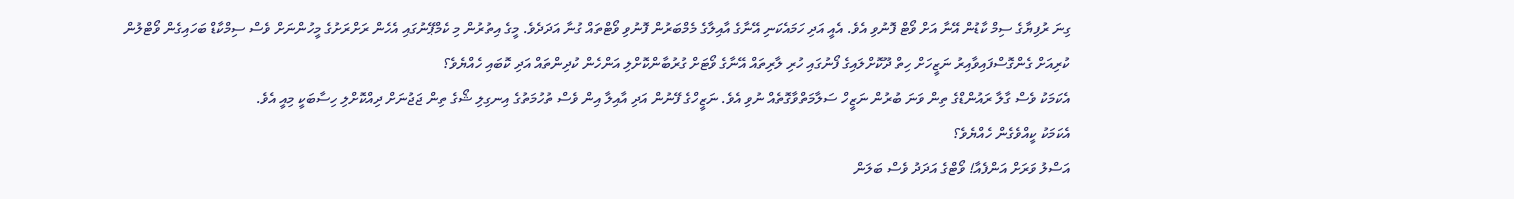ގިނަ ރުފިޔާގެ ސިމް ކާޑުން އޭނާ އަށް ވޯޓް ފޮނުވި އެވެ. އެއީ އަދި ހަމައެކަނި އޭނާގެ އާއިލާގެ މެމްބަރުން ފޮނުވި ވޯޓްތައް ގުނާ އަދަދެވެ. މީގެ އިތުރުން މި ކެމްޕޭނުގައި އެހެން ރަށްރަށުގެ މީހުންނަށް ވެސް ސިމްކާޑް ބަހައިގެން ވޯޓްލުން ކުރިއަށް ގެންގޮސްފައިވާއިރު ނަޒީހަށް ހިތް ދޫކޮށްލައިގެ ފޯނުގައި ހުރި ލާރިތައް އޭނާގެ ވޯޓަށް ގުރުބާންކޮށްލި އަންހެން ކުދިންތައް އަދި ކޮބައި ހެއްޔެވެ؟
އެކަމަކު ވެސް ގާލާ ރައުންޑްގެ ތިން ވަނަ ބުރުން ނަޒީހް ސަލާމަތްވާގޮތެއް ނުވި އެވެ. ނަޒީހްގެ ފޭނުން އަދި އާއިލާ އިން ވެސް ތުހުމަތުގެ އިނގިލި ޝޯގެ ތިން ޖަޖުނަށް ދިއްކޮށްލި ހިސާބަކީ މިއީ އެވެ.
އެކަމަކު ކީއްވެގެން ހެއްޔެވެ؟
އަސްލު ވަރަށް އަންފެއާ! ވޯޓްގެ އަދަދު ވެސް ބަލަން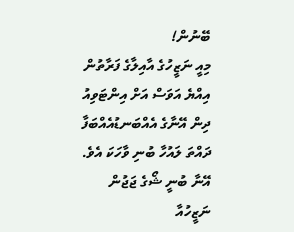ބޭނުން!
މިއީ ނަޒީހުގެ އާއިލާގެ ފަރާތުން އިއްޔެ އަވަސް އަށް އިންޓަވިއު ދިން އޭނާގެ އެއްބަނޑުއެއްބަފާ ދައްތަ ލައުހާ ބުނި ވާހަކަ އެވެ. އޭނާ ބުނީ ޝޯގެ ޖަޖުން ނަޒީހުއާ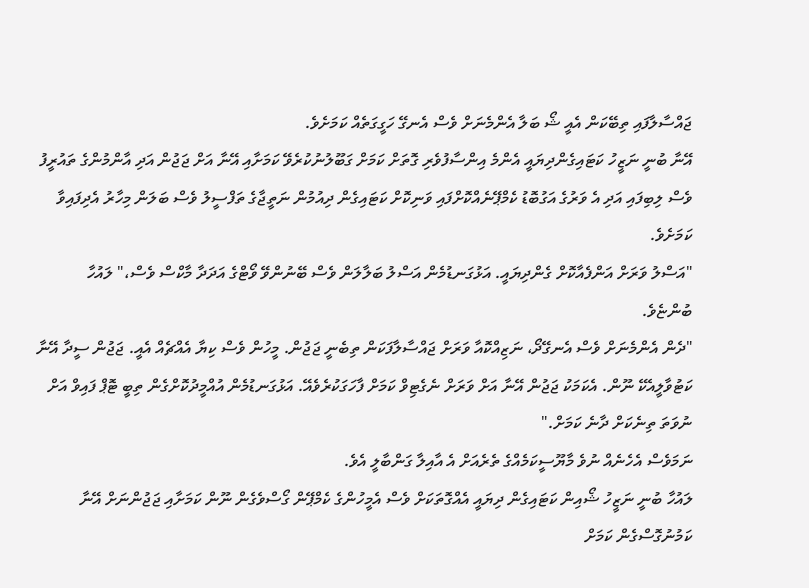ޖައްސާލާފައި ތިބޭކަން އެއީ ޝޯ ބަލާ އެންމެނަށް ވެސް އެނގޭ ހަގީގަތެއް ކަމަށެވެ.
އޭނާ ބުނީ ނަޒީހު ކަޓައިގެންދިޔައީ އެންމެ އިންސާފުވެރި ގޮތަށް ކަމަށް ގަބޫލުނުކުރެވޭ ކަމަށާއި އޭނާ އަށް ޖަޖުން އަދި އާންމުންގެ ތައުރީފު ވެސް ލިބިފައި އަދި އެ ވަރުގެ އަގުބޮޑު ކެމްޕޭނެއްކޮށްފައި ވަނިކޮށް ކަޓައިގެން ދިއުމުން ނަތީޖާގެ ތަފްސީލު ވެސް ބަލަން މިހާރު އެދިފައިވާ ކަމަށެވެ.
"އަސްލު ވަރަށް އަންފެއާކޮށް ގެންދިޔައީ. އަޅުގަނޑުމެން އަސްލު ބަލާލަން ވެސް ބޭނުންވޭ ވޯޓްގެ އަދަދާ މާކްސް ވެސް،" ލައުހާ ބުންޏެވެ.
"ދެން އެންމެނަށް ވެސް އެނގޭދޯ، ނަޒިއްކޮއާ ވަރަށް ޖައްސާލާފަކަން ތިބެނީ ޖަޖުން. މީހުން ވެސް ކިޔާ އެއްޗެއް އެއީ. ޖަޖުން ސީދާ އޭނާ ކަޓުވާލީއެކޭ ނޫން. އެކަމަކު ޖަޖުން އޭނާ އަށް ވަރަށް ނެގެޓިވް ކަމަށް ފާހަގަކުރެވެއޭ. އަޅުގަނޑުމެން އުއްމީދުކޮށްގެން ތިބީ ޓޮޕް ފައިވް އަށް ނުވަތަ ތިނެކަށް ދާނެ ކަމަށް."
ނަމަވެސް އެހެނެއް ނުވެ މާޔޫސީކަމެއްގެ ތެރެއަށް އެ އާއިލާ ގަންބާލީ އެވެ.
ލައުހާ ބުނީ ނަޒީހު ޝޯއިން ކަޓައިގެން ދިޔައީ އެއްގޮތަކަށް ވެސް އެމީހުންގެ ކެމްޕޭން ގޯސްވެގެން ނޫން ކަމަށާއި ޖަޖުންނަށް އޭނާ ކަމުނުގޮސްގެން ކަމަށް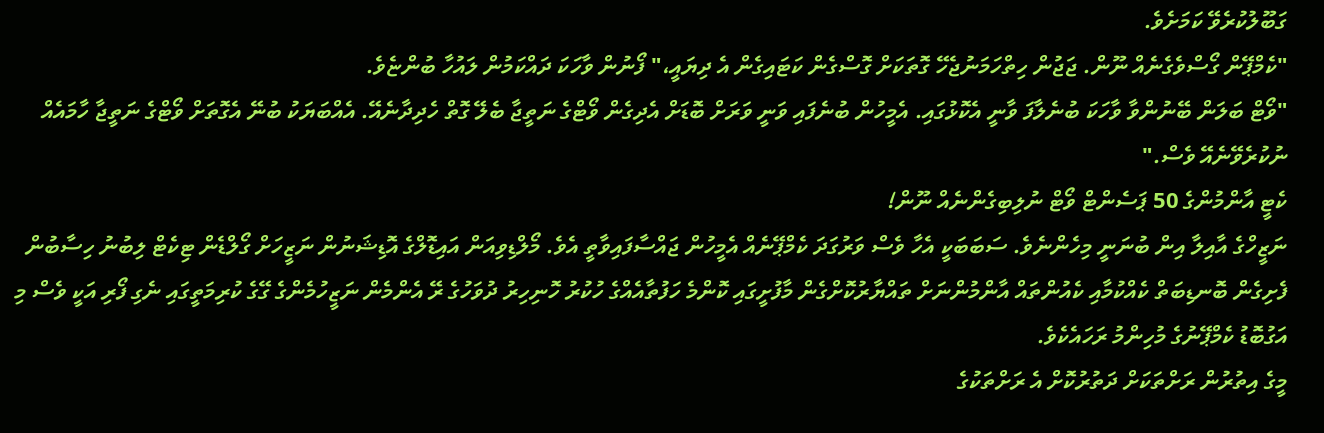ގަބޫލުކުރެވޭ ކަމަށެވެ.
"ކެމްޕޭން ގޯސްވެގެނެއް ނޫން. ޖަޖުން ހިތްހަމަނުޖެހޭ ގޮތަކަށް ގޮސްގެން ކަޓައިގެން އެ ދިޔައީ،" ފޯނުން ވާހަކަ ދައްކަމުން ލައުހާ ބުންޏެވެ.
"ވޯޓް ބަލަން ބޭނުންވާ ވާހަކަ ބުނެލާފަ ވާނީ އެކޮޅުގައި. އެމީހުން ބުނެފައި ވަނީ ވަރަށް ބޮޑަށް އެދިގެން ވޯޓްގެ ނަތީޖާ ބެލޭ ގޮތް ހެދިދާނެއޭ. އެއްބަޔަކު ބުނޭ އެގޮތަށް ވޯޓްގެ ނަތީޖާ ހާމައެއް ނުކުރެވޭނެއޭ ވެސް."
ކެޓީ އާންމުންގެ 50 ޕަސެންޓް ވޯޓް ނުލިބިގެންނެއް ނޫން!
ނަޒީހްގެ އާއިލާ އިން ބުނަނީ މިހެންނެވެ. ސަބަބަކީ އެހާ ވެސް ވަރުގަދަ ކެމްޕޭނެއް އެމީހުން ޖައްސާފައިވާތީ އެވެ. މޯލްޑިވިއަން އައިޑޮލްގެ އޮޑިޝަނުން ނަޒީހަށް ގޯލްޑެން ޓިކެޓް ލިބުނު ހިސާބުން ފެށިގެން ބޮނޑިބަތް ކެއްކުމާއި ކެއުންތައް އާންމުންނަށް ތައްޔާރުކޮށްގެން މާފުށީގައި ކޮންމެ ހަފުތާއެއްގެ ހުކުރު ހޮނިހިރު ދުވަހުގެ ރޭ އެންމެން ނަޒީހުމެންގެ ގޭގެ ކުރިމަތީގައި ނެގި ފޯރި އަކީ ވެސް މި އަގުބޮޑު ކެމްޕޭނުގެ މުހިންމު ރަހައެކެވެ.
މީގެ އިތުރުން ރަށްތަކަށް ދަތުރުކޮށް އެ ރަށްތަކުގެ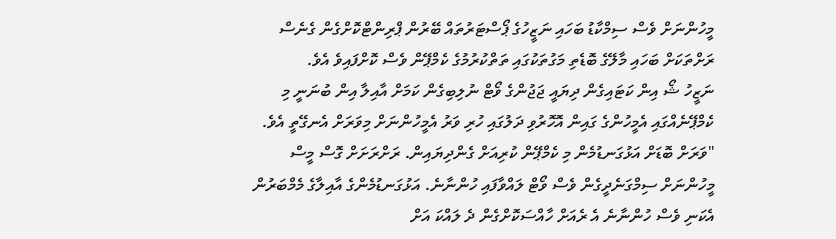މީހުންނަށް ވެސް ސިމްކާޑު ބަހައި ނަޒީހުގެ ޕޯސްޓަރުތައް ބޭރުން ޕްރިންޓްކޮށްގެން ގެނެސް ރަށްތަކަށް ބަހައި މާލޭގެ ބޮޑެތި މަގުތަކުގައި ތަތްކުރުމުގެ ކެމްޕޭން ވެސް ކޮށްފައިވެ އެވެ.
ނަޒީހު ޝޯ އިން ކަޓައިގެން ދިޔައީ ޖަޖުންގެ ވޯޓް ނުލިބިގެން ކަމަށް އާއިލާ އިން ބުނަނީ މި ކެމްޕޭނެއްގައި އެމީހުންގެ ގައިން އޮހޮރުވި ދަލުގައި ހުރި ވަރު އެމީހުންނަށް މިވަރަށް އެނގޭތީ އެވެ.
"ވަރަށް ބޮޑަށް އަޅުގަނޑުމެން މި ކެމްޕޭން ކުރިއަށް ގެންދިޔައިން. ރަށްރަށަށް ގޮސް މީސް މީހުންނަށް ސިމްގަނެދީގެން ވެސް ވޯޓް ލައްވާފައި ހުންނާނެ. އަޅުގަނޑުމެންގެ އާއިލާގެ މެމްބަރުން އެކަނި ވެސް ހުންނާނެ އެ ރެއަށް ހާއްސަކޮށްގެން ދެ ލައްކަ އަށް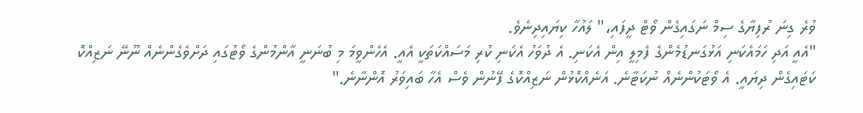ވުރެ ގިނަ ރުފިޔާގެ ސިމް ނަގައިގެން ވޯޓް ދީފައި،" ލައުހާ ކިޔައިދިނެވެ.
"އެއީ އަދި ހަމައެކަނި އަޅުގަނޑުމެންގެ ފެމިލީ އިން އެކަނި. އެ ދުވަހު އެކަނި ކުރި މަސައްކަތަކީ އެއީ. އެހެންވީމަ މި ބުނަނީ އާންމުންގެ ވޯޓުގައި ދަށްވެގެންނެއް ނޫނޭ ނަޒިއްކޮ ކަޓައިގެން ދިޔައީ. އެ ވޯޓަކުންނެއް ނުކަޓާނެ. އަނެއްކޮޅުން ނަޒިއްކޮގެ ފޭނުން ވެސް އެހާ ބައިވަރު އޮންނާނެ."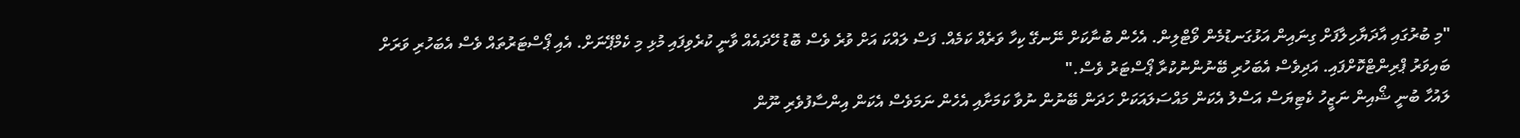"މި ބުރުގައި އާދަޔާހިލާފަށް ގިނައިން އަޅުގަނޑުމެން ވޯޓްލިން. އެހެން ބުނާކަށް ނޭނގޭ ކިހާ ވަރެއް ކަމެއް. ފަސް ލައްކަ އަށް ވުރެ ވެސް ބޮޑު ހޭދައެއް ވާނީ ކުރެވިފައި މުޅި މި ކެމްޕޭނަށް. އެއި ޕޯސްޓަރުތައް ވެސް އެބަހުރި ވަރަށް ބައިވަރު ޕްރިންޓްކޮށްފައި. އަދިވެސް އެބަހުރި ބޭނުންނުކުރާ ޕޯސްޓަރު ވެސް."
ލައުހާ ބުނީ ޝޯއިން ނަޒީހު ކެޓިޔަސް އަސްލު އެކަން މައްސަލައަކަށް ހަދަން ބޭނުން ނުވާ ކަމަށާއި އެހެން ނަމަވެސް އެކަން އިންސާފުވެރި ނޫން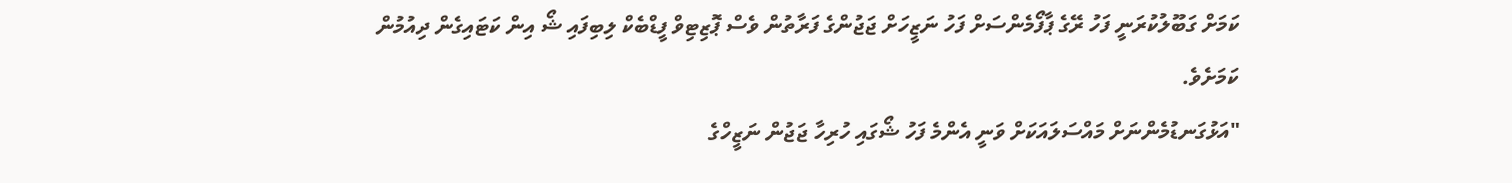ކަމަށް ގަބޫލުކުރަނީ ފަހު ރޭގެ ޕާފޯމެންސަށް ފަހު ނަޒީހަށް ޖަޖުންގެ ފަރާތުން ވެސް ޕޮޒިޓިވް ފީޑްބެކް ލިބިފައި ޝޯ އިން ކަޓައިގެން ދިއުމުން ކަމަށެވެ.
"އަޅުގަނޑުމެންނަށް މައްސަލައަކަށް ވަނީ އެންމެ ފަހު ޝޯގައި ހުރިހާ ޖަޖުން ނަޒީހްގެ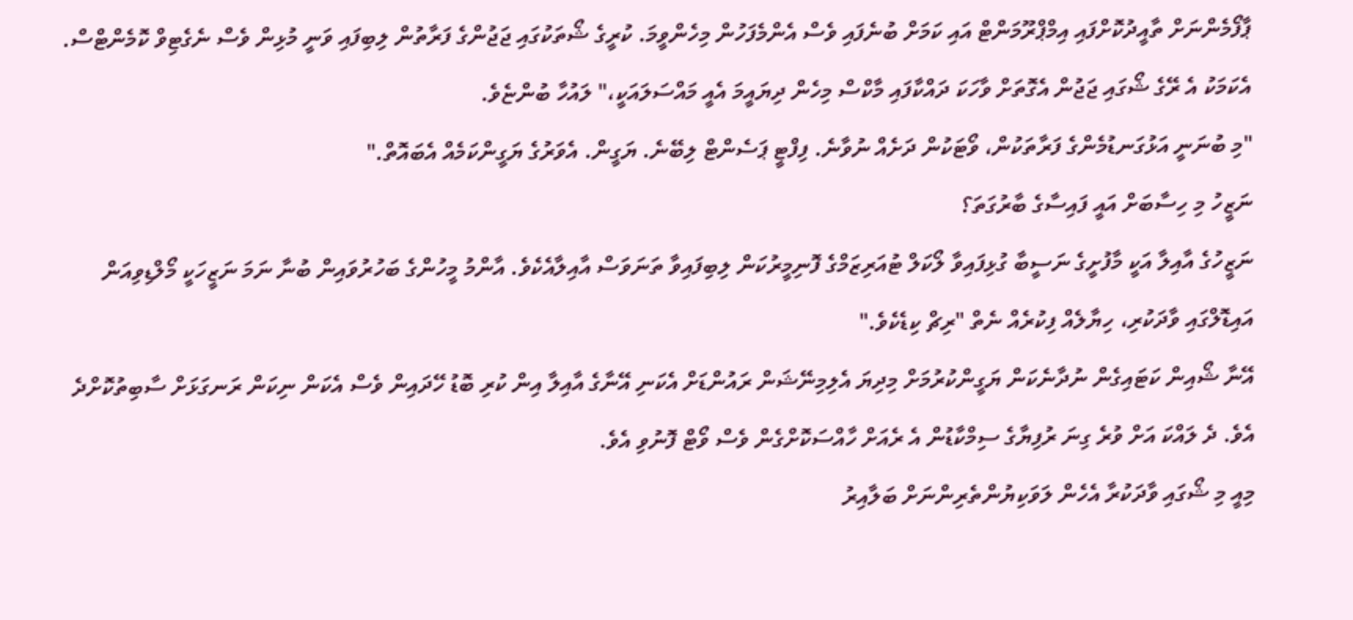ޕާފޯމެންނަށް ތާއީދުކޮށްފައި އިމްޕްރޫމަންޓް އައި ކަމަށް ބުނެފައި ވެސް އެންމެފަހުން މިހެންވީމަ. ކުރީގެ ޝޯތަކުގައި ޖަޖުންގެ ފަރާތުން ލިބިފައި ވަނީ މުޅިން ވެސް ނެގެޓިވް ކޮމެންޓްސް. އެކަމަކު އެ ރޭގެ ޝޯގައި ޖަޖުން އެގޮތަށް ވާހަކަ ދައްކާފައި މާކްސް މިހެން ދިޔައީމަ އެއީ މައްސަލައަކީ،" ލައުހާ ބުންޏެވެ.
"މި ބުނަނީ އަޅުގަނޑުމެންގެ ފަރާތަކުން، ވޯޓަކުން ދަށެއް ނުވާނެ. ފިފްޓީ ޕަސެންޓް ލިބޭނެ. ޔަގީން. އެވަރުގެ ޔަގީންކަމެއް އެބައޮތް."
ނަޒީހު މި ހިސާބަށް އައީ ފައިސާގެ ބާރުގަތަ؟
ނަޒީހުގެ އާއިލާ އަކީ މާފުށީގެ ނަސީބާ ގުޅިފައިވާ ލޯކަލް ޓުއަރިޒަމްގެ ފޮނިމީރުކަން ލިބިފައިވާ ތަނަވަސް އާއިލާއެކެވެ. އާންމު މީހުންގެ ބަހުރުވައިން ބުނާ ނަމަ ނަޒީހަކީ މޯލްޑިވިއަން އައިޑޮލްގައި ވާދަކުރި، ހިޔާލެއް ފިކުރެއް ނެތް "ރިޗް ކިޑެކެވެ."
އޭނާ ޝޯއިން ކަޓައިގެން ނުދާނެކަން ޔަގީންކުރުމަށް މިދިޔަ އެލިމިނޭޝަން ރައުންޑަށް އެކަނި އޭނާގެ އާއިލާ އިން ކުރި ބޮޑު ހޭދައިން ވެސް އެކަން ނިކަން ރަނގަޅަށް ސާބިތުކޮށްދެ އެވެ. ދެ ލައްކަ އަށް ވުރެ ގިނަ ރުފިޔާގެ ސިމްކާޑުން އެ ރެއަށް ހާއްސަކޮށްގެން ވެސް ވޯޓް ފޮނުވި އެވެ.
މިއީ މި ޝޯގައި ވާދަކުރާ އެހެން ލަވަކިޔުންތެރިންނަށް ބަލާއިރު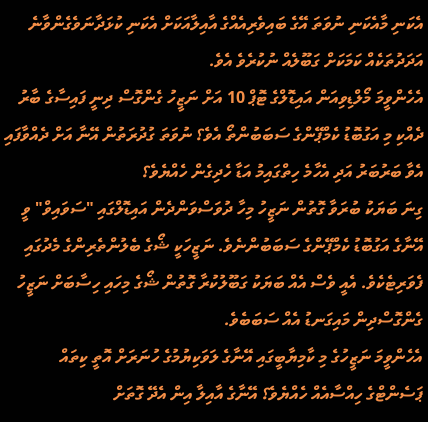އެކަނި މާއެކަނި ނުވަތަ އޭގެ ބައިވެރިއެއްގެ އާއިލާއަކަށް އެކަނި ކުޅަދާނަވެގެންވާނެ އަދަދުތަކެއް ކަމަކަށް ގަބޫލެއް ނުކުރެވެ އެވެ.
އެހެންވީމަ މޯލްޑިވިއަން އައިޑޮލްގެ ޓޮޕް 10 އަށް ނަޒީހު ގެންގޮސް ދިނީ ފައިސާގެ ބާރު ދެއްކި މި އަގުބޮޑު ކެމްޕޭންގެ ސަބަބުންތޯ އެވެ؟ ނުވަތަ ގުދުރަތުން އޭނާ އަށް ދެއްވާފައި އެވާ ބަރުބަރު އަދި އެހާމެ ހިތްގައިމު އަޑާ ހެދިގެން ހެއްޔެވެ؟
ގިނަ ބަޔަކު ބުރަވާ ގޮތުން ނަޒީހު މިހާ ދުވަސްވަންދެން އައިޑޮލްގައި "ސަވައިވް" ވީ އޭނާގެ އަގުބޮޑު ކެމްޕޭންގެ ސަބަބުންނެވެ. ނަޒީހަކީ ޝޯގެ ބެލުންތެރިންގެ މެދުގައި ފެވަރިޓެކެވެ. އެއީ ވެސް އެއް ބަޔަކު ގަބޫލުކުރާ ގޮތުން ޝޯގެ މިހައި ހިސާބަށް ނަޒީހު ގެންގޮސްދިން މައިގަނޑު އެއް ސަބަބެވެ.
އެހެންވީމަ ނަޒީހުގެ މި ކާމިޔާބީގައި އޭނާގެ ލަވަކިޔުމުގެ ހުނަރަށް އޮތީ ކިތައް ޕަސެންޓްގެ ހިއްސާއެއް ހެއްޔެވެ؟ އޭނާގެ އާއިލާ އިން އެދޭ ގޮތަށް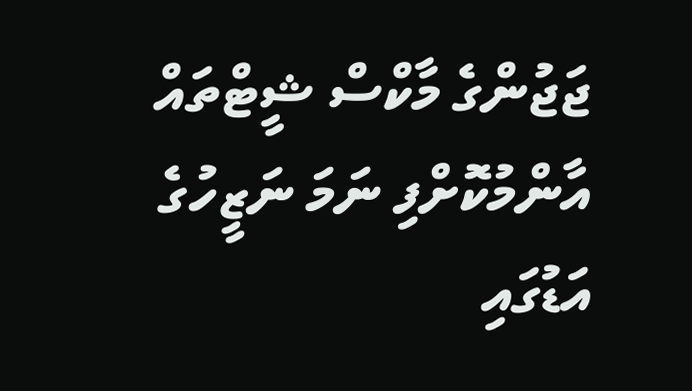ޖަޖުންގެ މާކްސް ޝީޓްތައް އާންމުކޮށްފި ނަމަ ނަޒީހުގެ އަޑުގައި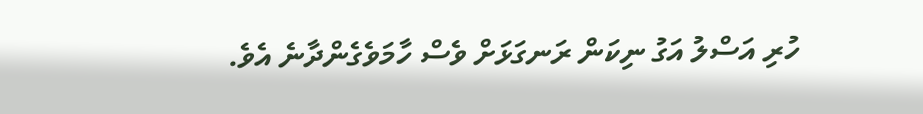ހުރި އަސްލު އަގު ނިކަން ރަނގަޅަށް ވެސް ހާމަވެގެންދާނެ އެވެ.